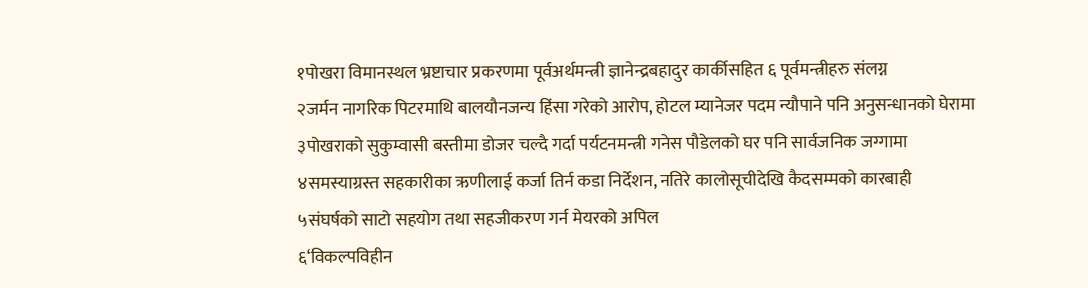१पोखरा विमानस्थल भ्रष्टाचार प्रकरणमा पूर्वअर्थमन्त्री ज्ञानेन्द्रबहादुर कार्कीसहित ६ पूर्वमन्त्रीहरु संलग्न
२जर्मन नागरिक पिटरमाथि बालयौनजन्य हिंसा गरेको आरोप, होटल म्यानेजर पदम न्यौपाने पनि अनुसन्धानको घेरामा
३पोखराको सुकुम्वासी बस्तीमा डोजर चल्दै गर्दा पर्यटनमन्त्री गनेस पौडेलको घर पनि सार्वजनिक जग्गामा
४समस्याग्रस्त सहकारीका ऋणीलाई कर्जा तिर्न कडा निर्देशन, नतिरे कालोसूचीदेखि कैदसम्मको कारबाही
५संघर्षको साटो सहयोग तथा सहजीकरण गर्न मेयरको अपिल
६‘विकल्पविहीन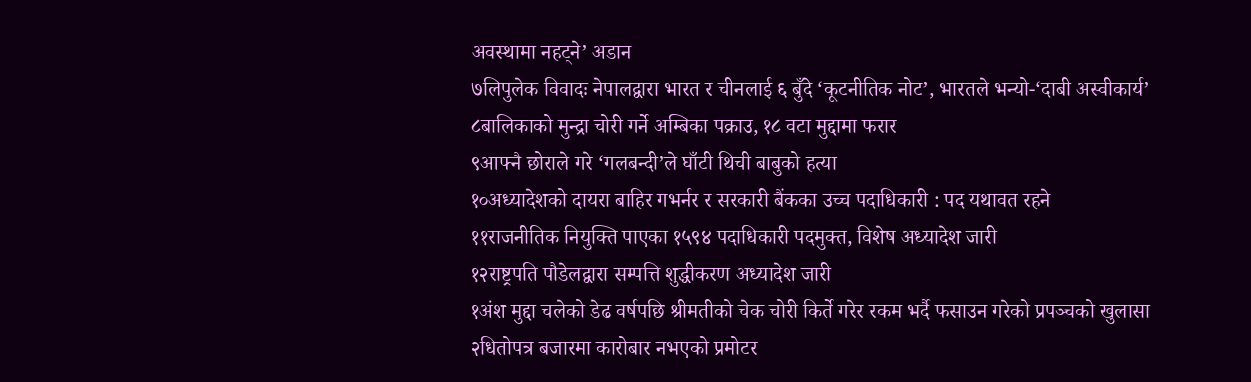अवस्थामा नहट्ने’ अडान
७लिपुलेक विवादः नेपालद्वारा भारत र चीनलाई ६ बुँदे ‘कूटनीतिक नोट’, भारतले भन्यो-‘दाबी अस्वीकार्य’
८बालिकाको मुन्द्रा चोरी गर्ने अम्बिका पक्राउ, १८ वटा मुद्दामा फरार
९आफ्नै छोराले गरे ‘गलबन्दी’ले घाँटी थिची बाबुको हत्या
१०अध्यादेशको दायरा बाहिर गभर्नर र सरकारी बैंकका उच्च पदाधिकारी : पद यथावत रहने
११राजनीतिक नियुक्ति पाएका १५९४ पदाधिकारी पदमुक्त, विशेष अध्यादेश जारी
१२राष्ट्रपति पौडेलद्वारा सम्पत्ति शुद्धीकरण अध्यादेश जारी
१अंश मुद्दा चलेको डेढ वर्षपछि श्रीमतीको चेक चोरी किर्ते गरेर रकम भर्दै फसाउन गरेको प्रपञ्चको खुलासा
२धितोपत्र बजारमा कारोबार नभएको प्रमोटर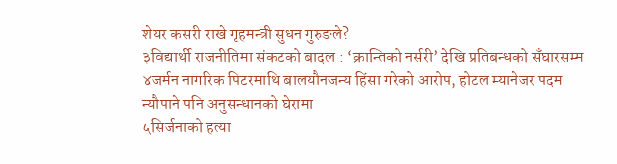शेयर कसरी राखे गृहमन्त्री सुधन गुरुङले?
३विद्यार्थी राजनीतिमा संकटको बादल : ‘क्रान्तिको नर्सरी’ देखि प्रतिबन्धको सँघारसम्म
४जर्मन नागरिक पिटरमाथि बालयौनजन्य हिंसा गरेको आरोप, होटल म्यानेजर पदम न्यौपाने पनि अनुसन्धानको घेरामा
५सिर्जनाको हत्या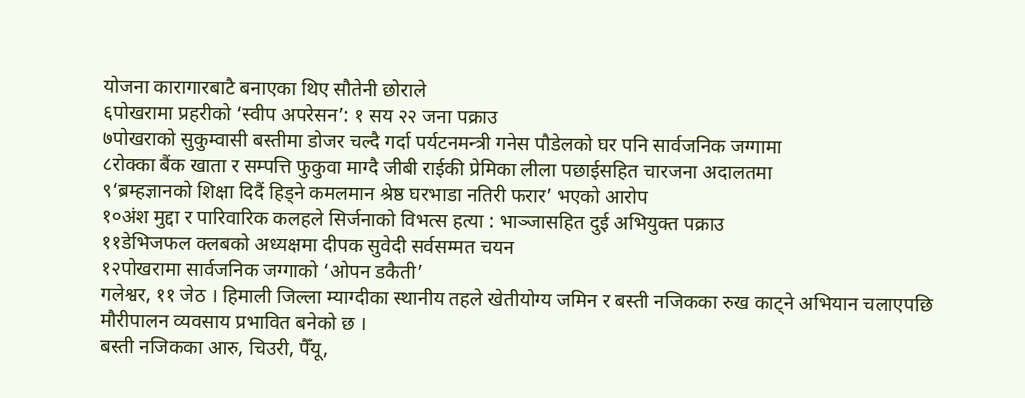योजना कारागारबाटै बनाएका थिए सौतेनी छोराले
६पोखरामा प्रहरीको ‘स्वीप अपरेसन’: १ सय २२ जना पक्राउ
७पोखराको सुकुम्वासी बस्तीमा डोजर चल्दै गर्दा पर्यटनमन्त्री गनेस पौडेलको घर पनि सार्वजनिक जग्गामा
८रोक्का बैंक खाता र सम्पत्ति फुकुवा माग्दै जीबी राईकी प्रेमिका लीला पछाईसहित चारजना अदालतमा
९‘ब्रम्हज्ञानको शिक्षा दिदैं हिड्ने कमलमान श्रेष्ठ घरभाडा नतिरी फरार’ भएको आरोप
१०अंश मुद्दा र पारिवारिक कलहले सिर्जनाको विभत्स हत्या : भाञ्जासहित दुई अभियुक्त पक्राउ
११डेभिजफल क्लबको अध्यक्षमा दीपक सुवेदी सर्वसम्मत चयन
१२पोखरामा सार्वजनिक जग्गाको ‘ओपन डकैती’
गलेश्वर, ११ जेठ । हिमाली जिल्ला म्याग्दीका स्थानीय तहले खेतीयोग्य जमिन र बस्ती नजिकका रुख काट्ने अभियान चलाएपछि मौरीपालन व्यवसाय प्रभावित बनेको छ ।
बस्ती नजिकका आरु, चिउरी, पैँयू,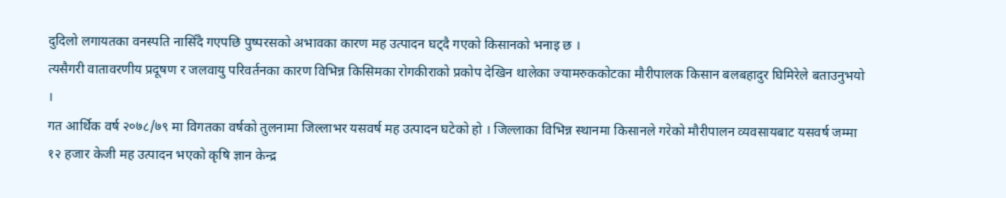दुदिलो लगायतका वनस्पति नासिँदै गएपछि पुष्परसको अभावका कारण मह उत्पादन घट्दै गएको किसानको भनाइ छ ।
त्यसैगरी वातावरणीय प्रदूषण र जलवायु परिवर्तनका कारण विभिन्न किसिमका रोगकीराको प्रकोप देखिन थालेका ज्यामरुककोटका मौरीपालक किसान बलबहादुर घिमिरेले बताउनुभयो ।
गत आर्थिक वर्ष २०७८/७९ मा विगतका वर्षको तुलनामा जिल्लाभर यसवर्ष मह उत्पादन घटेको हो । जिल्लाका विभिन्न स्थानमा किसानले गरेको मौरीपालन व्यवसायबाट यसवर्ष जम्मा १२ हजार केजी मह उत्पादन भएको कृषि ज्ञान केन्द्र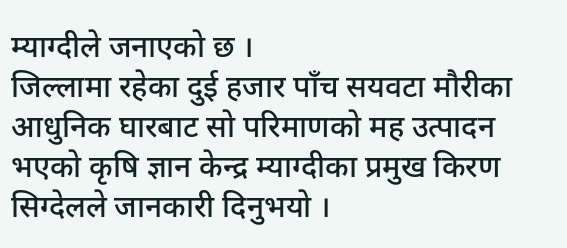म्याग्दीले जनाएको छ ।
जिल्लामा रहेका दुई हजार पाँच सयवटा मौरीका आधुनिक घारबाट सो परिमाणको मह उत्पादन भएको कृषि ज्ञान केन्द्र म्याग्दीका प्रमुख किरण सिग्देलले जानकारी दिनुभयो ।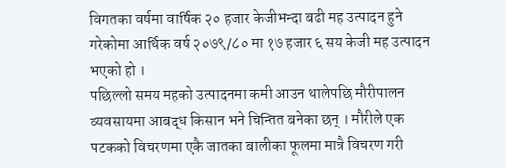विगतका वर्षमा वार्षिक २० हजार केजीभन्दा बढी मह उत्पादन हुने गरेकोमा आर्थिक वर्ष २०७९/८० मा १७ हजार ६ सय केजी मह उत्पादन भएको हो ।
पछिल्लो समय महको उत्पादनमा कमी आउन थालेपछि मौरीपालन व्यवसायमा आबद्ध किसान भने चिन्तित बनेका छन् । मौरीले एक पटकको विचरणमा एकै जातका बालीका फूलमा मात्रै विचरण गरी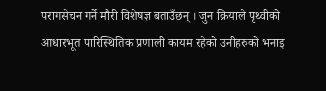परागसेचन गर्ने मौरी विशेषज्ञ बताउँछन् । जुन क्रियाले पृथ्वीको आधारभूत पारिस्थितिक प्रणाली कायम रहेको उनीहरुको भनाइ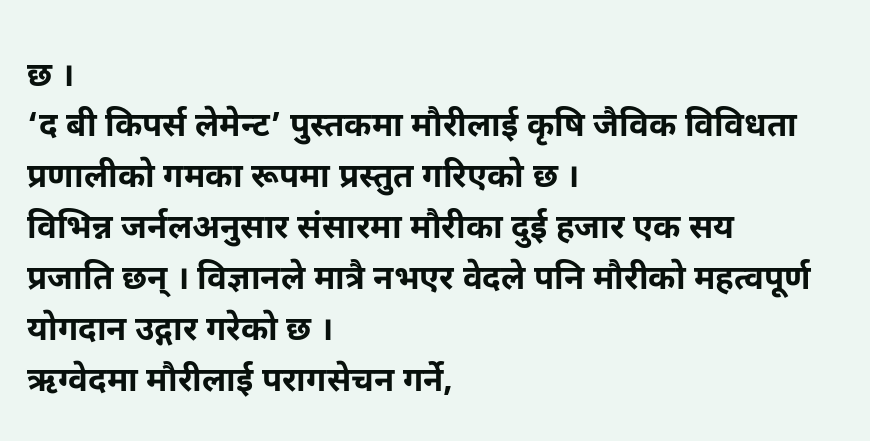छ ।
‘द बी किपर्स लेमेन्ट’ पुस्तकमा मौरीलाई कृषि जैविक विविधता प्रणालीको गमका रूपमा प्रस्तुत गरिएको छ ।
विभिन्न जर्नलअनुसार संसारमा मौरीका दुई हजार एक सय प्रजाति छन् । विज्ञानले मात्रै नभएर वेदले पनि मौरीको महत्वपूर्ण योगदान उद्गार गरेको छ ।
ऋग्वेदमा मौरीलाई परागसेचन गर्ने,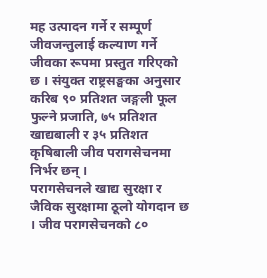मह उत्पादन गर्ने र सम्पूर्ण जीवजन्तुलाई कल्याण गर्ने जीवका रूपमा प्रस्तुत गरिएको छ । संयुक्त राष्ट्रसङ्घका अनुसार करिब ९० प्रतिशत जङ्गली फूल फुल्ने प्रजाति, ७५ प्रतिशत खाद्यबाली र ३५ प्रतिशत कृषिबाली जीव परागसेचनमा निर्भर छन् ।
परागसेचनले खाद्य सुरक्षा र जैविक सुरक्षामा ठूलो योगदान छ । जीव परागसेचनको ८०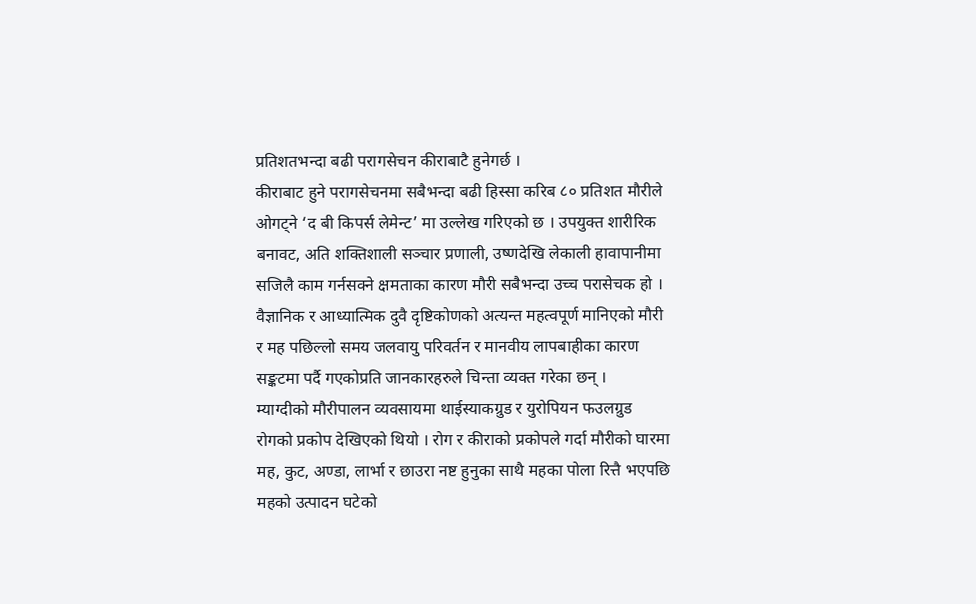प्रतिशतभन्दा बढी परागसेचन कीराबाटै हुनेगर्छ ।
कीराबाट हुने परागसेचनमा सबैभन्दा बढी हिस्सा करिब ८० प्रतिशत मौरीले ओगट्ने ‘द बी किपर्स लेमेन्ट’ मा उल्लेख गरिएको छ । उपयुक्त शारीरिक बनावट, अति शक्तिशाली सञ्चार प्रणाली, उष्णदेखि लेकाली हावापानीमा सजिलै काम गर्नसक्ने क्षमताका कारण मौरी सबैभन्दा उच्च परासेचक हो ।
वैज्ञानिक र आध्यात्मिक दुवै दृष्टिकोणको अत्यन्त महत्वपूर्ण मानिएको मौरी र मह पछिल्लो समय जलवायु परिवर्तन र मानवीय लापबाहीका कारण सङ्कटमा पर्दै गएकोप्रति जानकारहरुले चिन्ता व्यक्त गरेका छन् ।
म्याग्दीको मौरीपालन व्यवसायमा थाईस्याकग्रुड र युरोपियन फउलग्रुड रोगको प्रकोप देखिएको थियो । रोग र कीराको प्रकोपले गर्दा मौरीको घारमा मह, कुट, अण्डा, लार्भा र छाउरा नष्ट हुनुका साथै महका पोला रित्तै भएपछि महको उत्पादन घटेको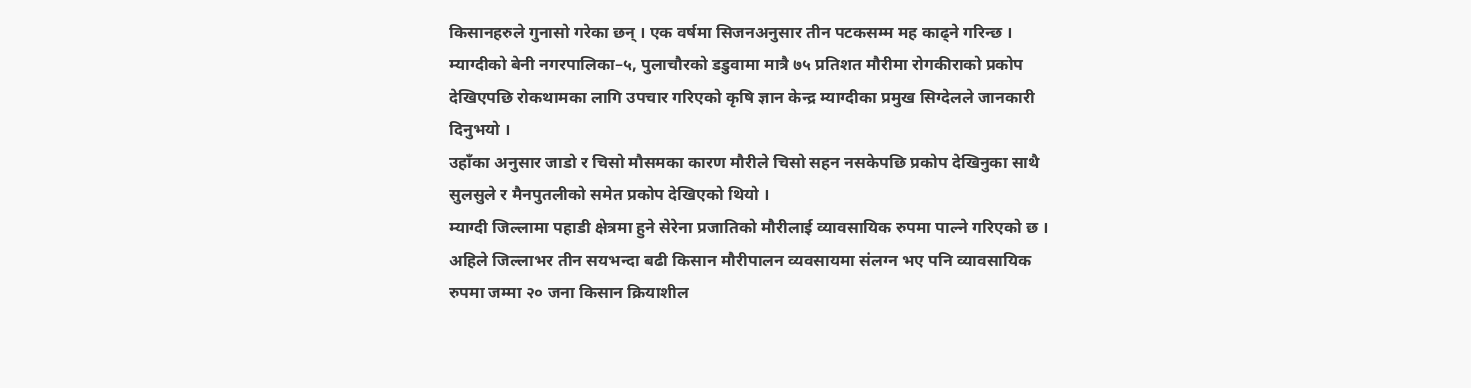किसानहरुले गुनासो गरेका छन् । एक वर्षमा सिजनअनुसार तीन पटकसम्म मह काढ्ने गरिन्छ ।
म्याग्दीको बेनी नगरपालिका–५, पुलाचौरको डडुवामा मात्रै ७५ प्रतिशत मौरीमा रोगकीराको प्रकोप देखिएपछि रोकथामका लागि उपचार गरिएको कृषि ज्ञान केन्द्र म्याग्दीका प्रमुख सिग्देलले जानकारी दिनुभयो ।
उहाँका अनुसार जाडो र चिसो मौसमका कारण मौरीले चिसो सहन नसकेपछि प्रकोप देखिनुका साथै सुलसुले र मैनपुतलीको समेत प्रकोप देखिएको थियो ।
म्याग्दी जिल्लामा पहाडी क्षेत्रमा हुने सेरेना प्रजातिको मौरीलाई व्यावसायिक रुपमा पाल्ने गरिएको छ । अहिले जिल्लाभर तीन सयभन्दा बढी किसान मौरीपालन व्यवसायमा संलग्न भए पनि व्यावसायिक रुपमा जम्मा २० जना किसान क्रियाशील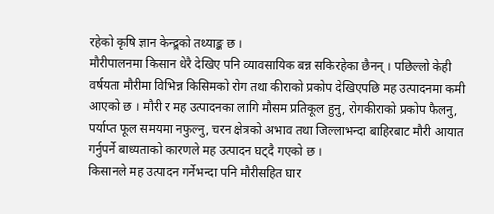रहेको कृषि ज्ञान केन्द्र्रको तथ्याङ्क छ ।
मौरीपालनमा किसान धेरै देखिए पनि व्यावसायिक बन्न सकिरहेका छैनन् । पछिल्लो केही वर्षयता मौरीमा विभिन्न किसिमको रोग तथा कीराको प्रकोप देखिएपछि मह उत्पादनमा कमी आएको छ । मौरी र मह उत्पादनका लागि मौसम प्रतिकूल हुनु, रोगकीराको प्रकोप फैलनु, पर्याप्त फूल समयमा नफुल्नु, चरन क्षेत्रको अभाव तथा जिल्लाभन्दा बाहिरबाट मौरी आयात गर्नुपर्ने बाध्यताको कारणले मह उत्पादन घट्दै गएको छ ।
किसानले मह उत्पादन गर्नेभन्दा पनि मौरीसहित घार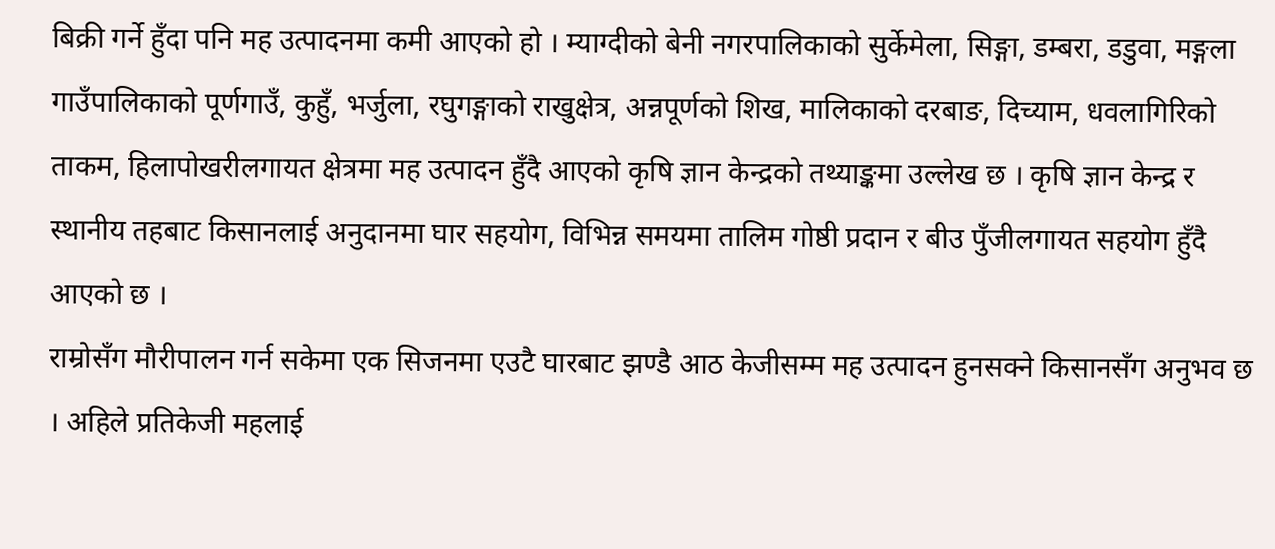बिक्री गर्ने हुँदा पनि मह उत्पादनमा कमी आएको हो । म्याग्दीको बेनी नगरपालिकाको सुर्केमेला, सिङ्गा, डम्बरा, डडुवा, मङ्गला गाउँपालिकाको पूर्णगाउँ, कुहुँ, भर्जुला, रघुगङ्गाको राखुक्षेत्र, अन्नपूर्णको शिख, मालिकाको दरबाङ, दिच्याम, धवलागिरिको ताकम, हिलापोखरीलगायत क्षेत्रमा मह उत्पादन हुँदै आएको कृषि ज्ञान केन्द्रको तथ्याङ्कमा उल्लेख छ । कृषि ज्ञान केन्द्र र स्थानीय तहबाट किसानलाई अनुदानमा घार सहयोग, विभिन्न समयमा तालिम गोष्ठी प्रदान र बीउ पुँजीलगायत सहयोग हुँदै आएको छ ।
राम्रोसँग मौरीपालन गर्न सकेमा एक सिजनमा एउटै घारबाट झण्डै आठ केजीसम्म मह उत्पादन हुनसक्ने किसानसँग अनुभव छ । अहिले प्रतिकेजी महलाई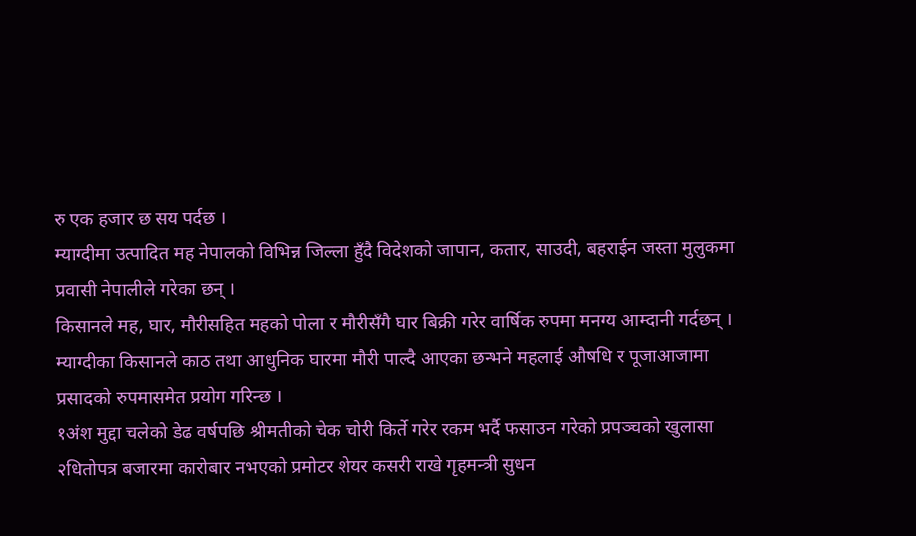रु एक हजार छ सय पर्दछ ।
म्याग्दीमा उत्पादित मह नेपालको विभिन्न जिल्ला हुँदै विदेशको जापान, कतार, साउदी, बहराईन जस्ता मुलुकमा प्रवासी नेपालीले गरेका छन् ।
किसानले मह, घार, मौरीसहित महको पोला र मौरीसँगै घार बिक्री गरेर वार्षिक रुपमा मनग्य आम्दानी गर्दछन् । म्याग्दीका किसानले काठ तथा आधुनिक घारमा मौरी पाल्दै आएका छन्भने महलाई औषधि र पूजाआजामा प्रसादको रुपमासमेत प्रयोग गरिन्छ ।
१अंश मुद्दा चलेको डेढ वर्षपछि श्रीमतीको चेक चोरी किर्ते गरेर रकम भर्दै फसाउन गरेको प्रपञ्चको खुलासा
२धितोपत्र बजारमा कारोबार नभएको प्रमोटर शेयर कसरी राखे गृहमन्त्री सुधन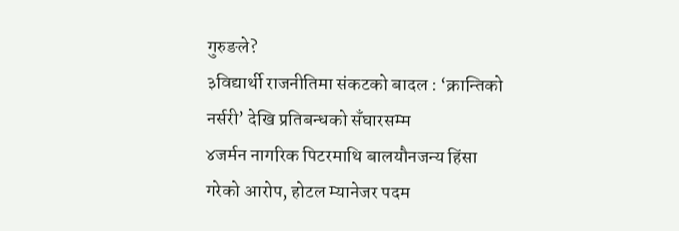गुरुङले?
३विद्यार्थी राजनीतिमा संकटको बादल : ‘क्रान्तिको नर्सरी’ देखि प्रतिबन्धको सँघारसम्म
४जर्मन नागरिक पिटरमाथि बालयौनजन्य हिंसा गरेको आरोप, होटल म्यानेजर पदम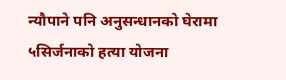न्यौपाने पनि अनुसन्धानको घेरामा
५सिर्जनाको हत्या योजना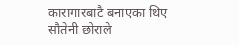कारागारबाटै बनाएका थिए सौतेनी छोराले